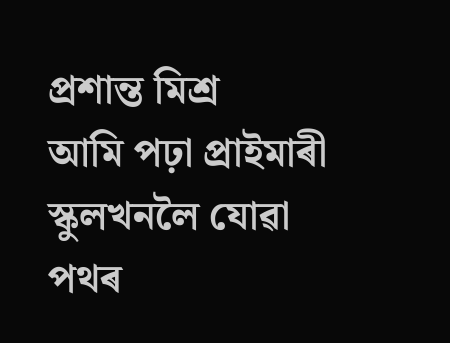প্ৰশান্ত মিশ্ৰ
আমি পঢ়া প্ৰাইমাৰী স্কুলখনলৈ যোৱা
পথৰ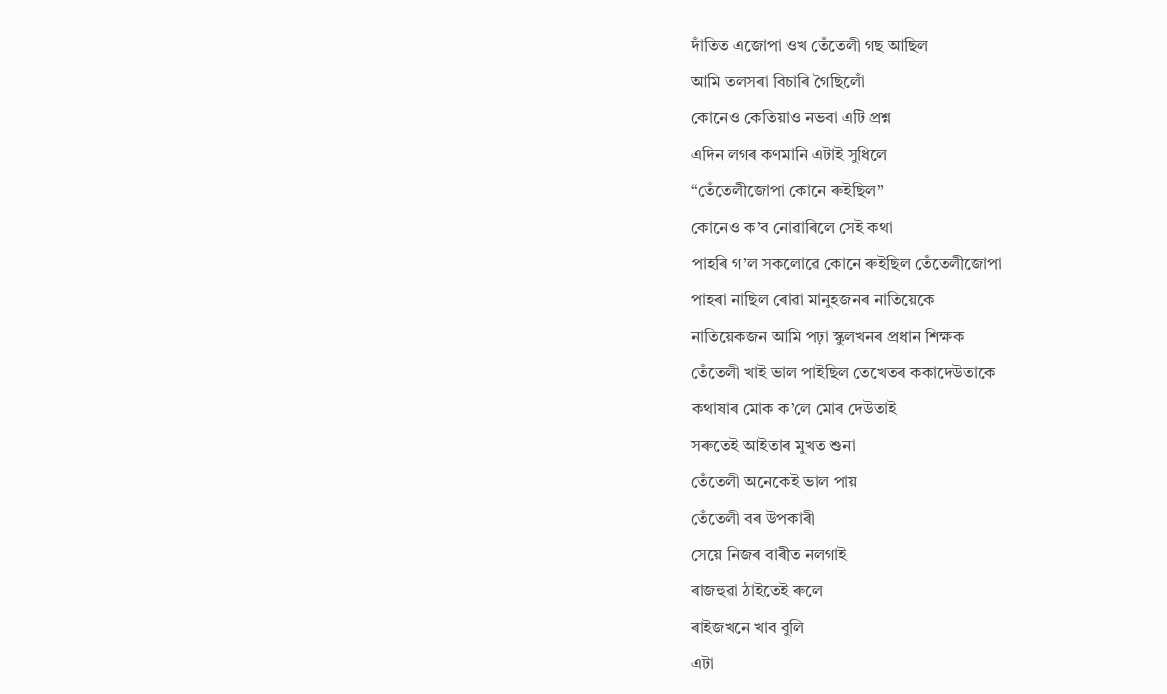দাঁতিত এজোপা ওখ তেঁতেলী গছ আছিল
আমি তলসৰা বিচাৰি গৈছিলোঁ
কোনেও কেতিয়াও নভবা এটি প্ৰশ্ন
এদিন লগৰ কণমানি এটাই সুধিলে
“তেঁতেলীজোপা কোনে ৰুইছিল”
কোনেও ক’ব নোৱাৰিলে সেই কথা
পাহৰি গ’ল সকলোৱে কোনে ৰুইছিল তেঁতেলীজোপা
পাহৰা নাছিল ৰোৱা মানুহজনৰ নাতিয়েকে
নাতিয়েকজন আমি পঢ়া স্কুলখনৰ প্ৰধান শিক্ষক
তেঁতেলী খাই ভাল পাইছিল তেখেতৰ ককাদেউতাকে
কথাষাৰ মোক ক’লে মোৰ দেউতাই
সৰুতেই আইতাৰ মুখত শুনা
তেঁতেলী অনেকেই ভাল পায়
তেঁতেলী বৰ উপকাৰী
সেয়ে নিজৰ বাৰীত নলগাই
ৰাজহুৱা ঠাইতেই ৰুলে
ৰাইজখনে খাব বুলি
এটা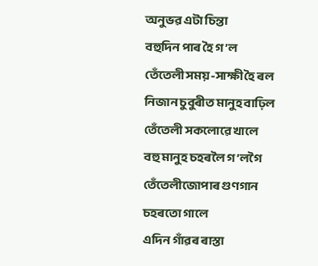অনুভৱ এটা চিন্তা
বহুদিন পাৰ হৈ গ’ল
তেঁতেলী সময়-সাক্ষী হৈ ৰল
নিজান চুবুৰীত মানুহ বাঢ়িল
তেঁতেলী সকলোৱে খালে
বহু মানুহ চহৰলৈ গ’লগৈ
তেঁতেলীজোপাৰ গুণগান চহৰতো গালে
এদিন গাঁৱৰ ৰাস্তা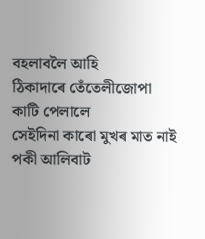বহলাবলৈ আহি
ঠিকাদাৰে তেঁতেলীজোপা কাটি পেলালে
সেইদিনা কাৰো মুখৰ মাত নাই
পকী আলিবাট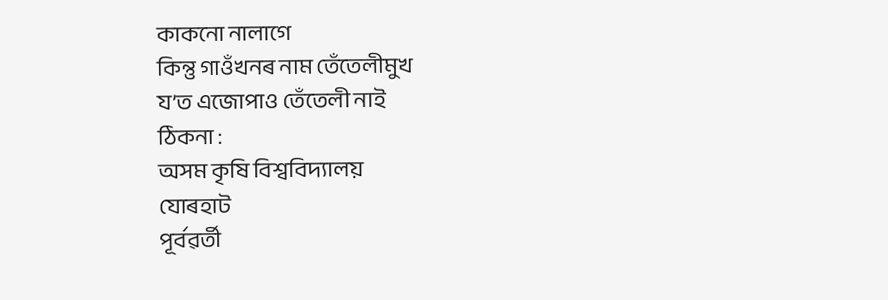কাকনো নালাগে
কিন্তু গাওঁখনৰ নাম তেঁতেলীমুখ
য’ত এজোপাও তেঁতেলী নাই
ঠিকনা :
অসম কৃষি বিশ্ববিদ্যালয়
যোৰহাট
পূৰ্বৱৰ্তী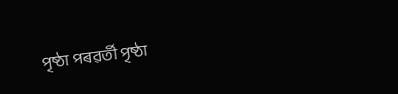পৃষ্ঠা পৰৱৰ্তী পৃষ্ঠা